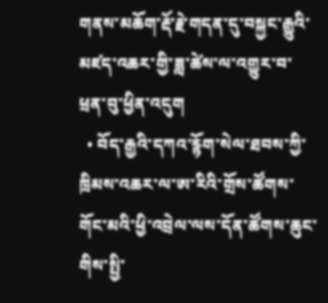གནས་མཆོག་རྡོ་རྗེ་གདན་དུ་བསྐྱང་རྒྱུའི་མཛད་འཆར་གྱི་ཟླ་ཚེས་ལ་འགྱུར་བ་ཕྲན་བུ་ཕྱིན་འདུག
  • བོད་རྒྱའི་དཀའ་རྙོག་སེལ་ཐབས་ཀྱི་ཁྲིམས་འཆར་ལ་ཨ་རིའི་གྲོས་ཚོགས་གོང་མའི་ཕྱི་འབྲེལ་ལས་དོན་ཚོགས་ཆུང་གིས་སྤྱི་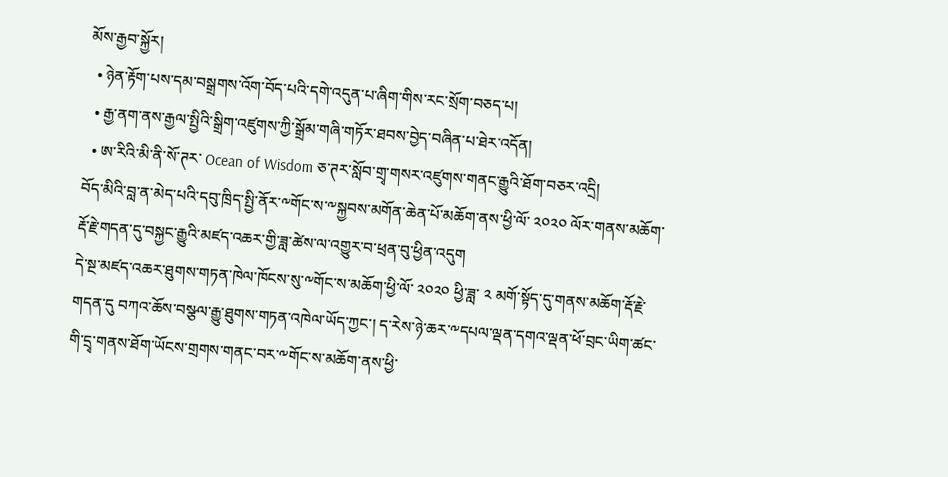མོས་རྒྱབ་སྐྱོར།
  • ཉེན་རྟོག་པས་དམ་བསྒྲགས་འོག་བོད་པའི་དགེ་འདུན་པ་ཞིག་གིས་རང་སྲོག་བཅད་པ།
  • རྒྱ་ནག་ནས་རྒྱལ་སྤྱིའི་སྒྲིག་འཛུགས་ཀྱི་སྒྲོམ་གཞི་གཏོར་ཐབས་བྱེད་བཞིན་པ་ཐེར་འདོན།
  • ཨ་རིའི་མི་ནི་སོ་ཊར་ Ocean of Wisdom ཅ་ཊར་སློབ་གྲྭ་གསར་འཛུགས་གནང་རྒྱུའི་ཐོག་བཅར་འདྲི།
བོད་མིའི་བླ་ན་མེད་པའི་དབུ་ཁྲིད་སྤྱི་ནོར་༸གོང་ས་༸སྐྱབས་མགོན་ཆེན་པོ་མཆོག་ནས་ཕྱི་ལོ་ ༢༠༢༠ ལོར་གནས་མཆོག་རྡོ་རྗེ་གདན་དུ་བསྐྱང་རྒྱུའི་མཛད་འཆར་གྱི་ཟླ་ཚེས་ལ་འགྱུར་བ་ཕྲན་བུ་ཕྱིན་འདུག
དེ་སྔ་མཛད་འཆར་ཐུགས་གཏན་ཁེལ་ཁོངས་སུ་༸གོང་ས་མཆོག་ཕྱི་ལོ་ ༢༠༢༠ ཕྱི་ཟླ་ ༢ མགོ་སྟོད་དུ་གནས་མཆོག་རྡོ་རྗེ་གདན་དུ བཀའ་ཆོས་བསྩལ་རྒྱུ་ཐུགས་གཏན་འཁེལ་ཡོད་ཀྱང་། ད་རེས་ཉེ་ཆར་༸དཔལ་ལྡན་དགའ་ལྡན་ཕོ་བྲང་ཡིག་ཚང་གི་དྲྭ་གནས་ཐོག་ཡོངས་གྲགས་གནང་བར་༸གོང་ས་མཆོག་ནས་ཕྱི་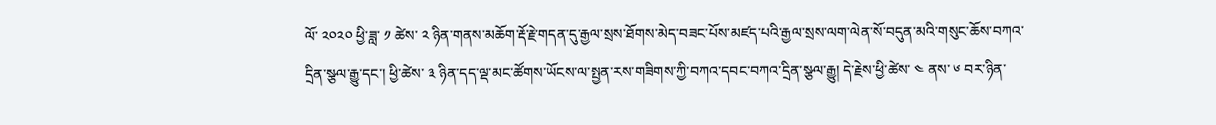ལོ་ ༢༠༢༠ ཕྱི་ཟླ་ ༡ ཚེས་ ༢ ཉིན་གནས་མཆོག་རྡོ་རྗེ་གདན་དུ་རྒྱལ་སྲས་ཐོགས་མེད་བཟང་པོས་མཛད་པའི་རྒྱལ་སྲས་ལག་ལེན་སོ་བདུན་མའི་གསུང་ཆོས་བཀའ་དྲིན་སྩལ་རྒྱུ་དང་། ཕྱི་ཚེས་ ༣ ཉིན་དད་ལྡ་མང་ཚོགས་ཡོངས་ལ་སྤྱན་རས་གཟིགས་ཀྱི་བཀའ་དབང་བཀའ་དྲིན་སྩལ་རྒྱུ། དེ་རྗེས་ཕྱི་ཚེས་ ༤ ནས་ ༦ བར་ཉིན་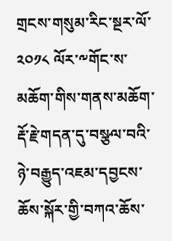གྲངས་གསུམ་རིང་སྔར་ལོ་ ༢༠༡༨ ལོར་༸གོང་ས་མཆོག་གིས་གནས་མཆོག་རྡོ་རྗེ་གདན་དུ་བསྩལ་བའི་ཉེ་བརྒྱུད་འཇམ་དབྱངས་ཆོས་སྐོར་གྱི་བཀའ་ཆོས་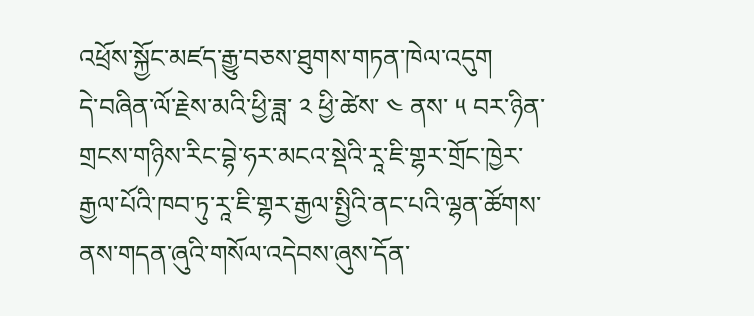འཕྲོས་སྐྱོང་མཛད་རྒྱུ་བཅས་ཐུགས་གཏན་ཁེལ་འདུག
དེ་བཞིན་ལོ་རྗེས་མའི་ཕྱི་ཟླ་ ༢ ཕྱི་ཚེས་ ༤ ནས་ ༥ བར་ཉིན་གྲངས་གཉིས་རིང་བྷེ་ཧར་མངའ་སྡེའི་རཱ་ཇི་གྷར་གྲོང་ཁྱེར་རྒྱལ་པོའི་ཁབ་ཏུ་རཱ་ཇི་གྷར་རྒྱལ་སྤྱིའི་ནང་པའི་ལྷན་ཚོགས་ནས་གདན་ཞུའི་གསོལ་འདེབས་ཞུས་དོན་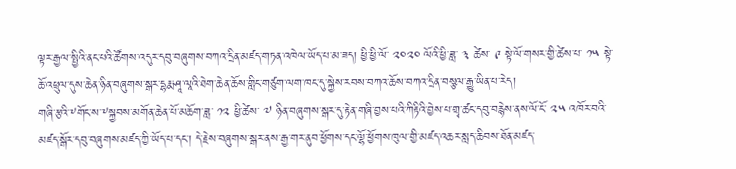ལྟར་རྒྱལ་སྤྱིའི་ནང་པའི་ཚོགས་འདུར་དབུ་བཞུགས་བཀའ་དྲིན་མཛད་གཏན་འཁེལ་ཡོད་པ་མ་ཟད། ཕྱི་ཕྱི་ལོ་ ༢༠༢༠ ལོའི་ཕྱི་ཟླ་ ༣ ཚེས་ ༩ སྟེ་ལོ་གསར་གྱི་ཚེས་པ་ ༡༥ སྟེ་ཆོ་འཕྲུལ་དུས་ཆེན་ཉིན་བཞུགས་སྒར་དྷརྨ་ཤཱ་ལཱའི་ཐེག་ཆེན་ཆོས་གླིང་གཙུག་ལག་ཁང་དུ་སྐྱེས་རབས་བཀའ་ཆོས་བཀའ་དྲིན་བསྩལ་རྒྱུ་ཡིན་པ་རེད།
གཞི་རྩའི་༸གོང་ས་༸སྐྱབས་མགོན་ཆེན་པོ་མཆོག་ཟླ་ ༡༢ ཕྱི་ཚེས་ ༧ ཉིན་བཞུགས་སྒར་དུ་རྟེན་གཞི་བྱས་པའི་ཀིརྟིའི་བྱེས་པ་གྲྭ་ཚང་དབུ་བརྙེས་ནས་ལོ་ངོ་ ༢༥ འཁོར་བའི་མཛད་སྒོར་དབུ་བཞུགས་མཛད་ཀྱི་ཡོད་པ་དང་། དེ་རྗེས་བཞུགས་སྒར་ནས་རྒྱ་གར་ནུབ་ཕྱོགས་དང་ལྷོ་ཕྱོགས་ཁུལ་གྱི་མཛད་འཆར་སླད་ཆིབས་ཐོན་མཛད་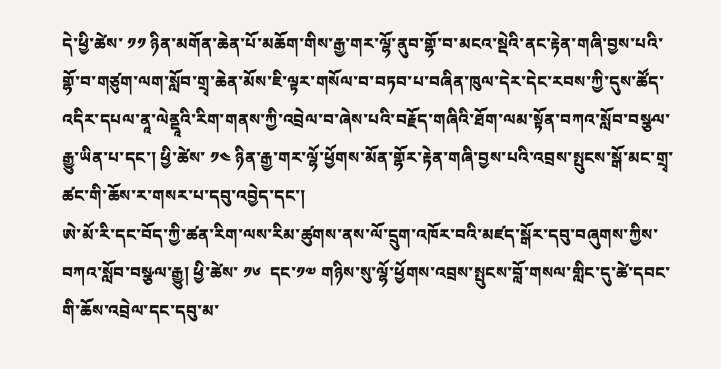དེ་ཕྱི་ཚེས་ ༡༡ ཉིན་མགོན་ཆེན་པོ་མཆོག་གིས་རྒྱ་གར་ལྷོ་ནུབ་གྷོ་བ་མངའ་སྡེའི་ནང་རྟེན་གཞི་བྱས་པའི་གྷོ་བ་གཙུག་ལག་སློབ་གྲྭ་ཆེན་མོས་ཇི་ལྟར་གསོལ་བ་བཏབ་པ་བཞིན་ཁུལ་དེར་དེང་རབས་ཀྱི་དུས་ཚོད་འདིར་དཔལ་ནཱ་ལེནྡཱའི་རིག་གནས་ཀྱི་འབྲེལ་བ་ཞེས་པའི་བརྗོད་གཞིའི་ཐོག་ལམ་སྟོན་བཀའ་སློབ་བསྩལ་རྒྱུ་ཡིན་པ་དང་། ཕྱི་ཚེས་ ༡༤ ཉིན་རྒྱ་གར་ལྷོ་ཕྱོགས་མོན་གྷོར་རྟེན་གཞི་བྱས་པའི་འབྲས་སྤུངས་སྒོ་མང་གྲྭ་ཚང་གི་ཆོས་ར་གསར་པ་དབུ་འབྱེད་དང་།
ཨེ་མོ་རི་དང་བོད་ཀྱི་ཚན་རིག་ལས་རིམ་ཚུགས་ནས་ལོ་དྲུག་འཁོར་བའི་མཛད་སྒོར་དབུ་བཞུགས་ཀྱིས་བཀའ་སློབ་བསྩལ་རྒྱུ། ཕྱི་ཚེས་ ༡༦  དང་༡༧ གཉིས་སུ་ལྷོ་ཕྱོགས་འབྲས་སྤུངས་བློ་གསལ་གླིང་དུ་ཚེ་དབང་གི་ཆོས་འབྲེལ་དང་དབུ་མ་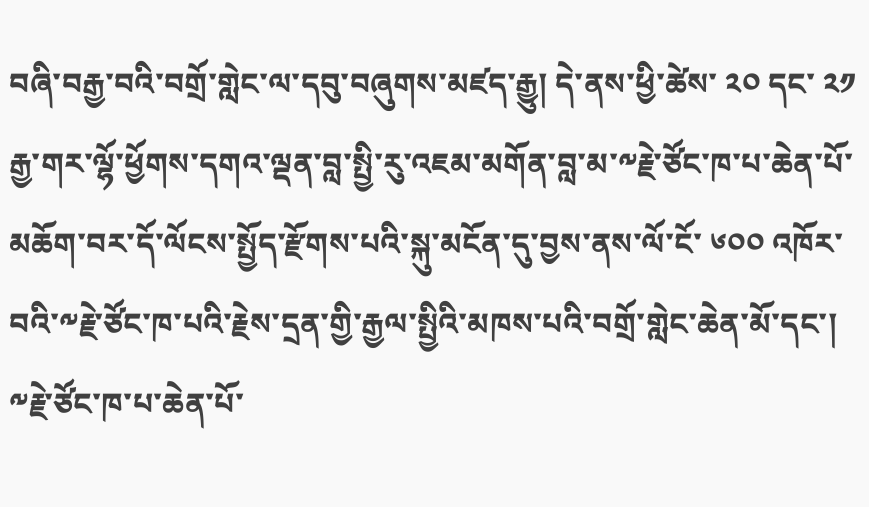བཞི་བརྒྱ་བའི་བགྲོ་གླེང་ལ་དབུ་བཞུགས་མཛད་རྒྱུ། དེ་ནས་ཕྱི་ཚེས་ ༢༠ དང་ ༢༡ རྒྱ་གར་ལྷོ་ཕྱོགས་དགའ་ལྡན་བླ་སྤྱི་རུ་འཇམ་མགོན་བླ་མ་༸རྗེ་ཙོང་ཁ་པ་ཆེན་པོ་མཆོག་བར་དོ་ལོངས་སྤྱོད་རྫོགས་པའི་སྐུ་མངོན་དུ་བྱས་ནས་ལོ་ངོ་ ༦༠༠ འཁོར་བའི་༸རྗེ་ཙོང་ཁ་པའི་རྗེས་དྲན་གྱི་རྒྱལ་སྤྱིའི་མཁས་པའི་བགྲོ་གླེང་ཆེན་མོ་དང་། ༸རྗེ་ཙོང་ཁ་པ་ཆེན་པོ་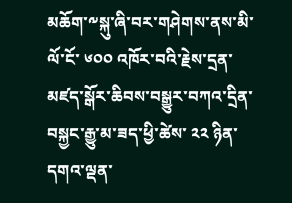མཆོག་༸སྐུ་ཞི་བར་གཤེགས་ནས་མི་ལོ་ངོ་ ༦༠༠ འཁོར་བའི་རྗེས་དྲན་མཛད་སྒོར་ཆིབས་བསྒྱུར་བཀའ་དྲིན་བསྐྱང་རྒྱུ་མ་ཟད་ཕྱི་ཚེས་ ༢༢ ཉིན་དགའ་ལྡན་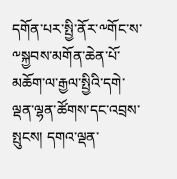དགོན་པར་སྤྱི་ནོར་༸གོང་ས་༸སྐྱབས་མགོན་ཆེན་པོ་མཆོག་ལ་རྒྱལ་སྤྱིའི་དགེ་ལྡན་ལྷན་ཚོགས་དང་འབྲས་སྤུངས། དགའ་ལྡན་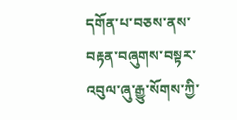དགོན་པ་བཅས་ནས་བརྟན་བཞུགས་བསྟར་འབུལ་ཞུ་རྒྱུ་སོགས་ཀྱི་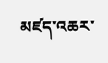མཛད་འཆར་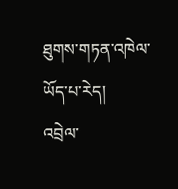ཐུགས་གཏན་འཁེལ་ཡོད་པ་རེད།
འབྲེལ་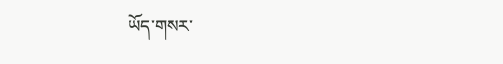ཡོད་གསར་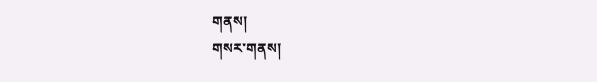གནས།
གསར་གནས།